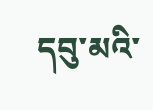དབུ་མའི་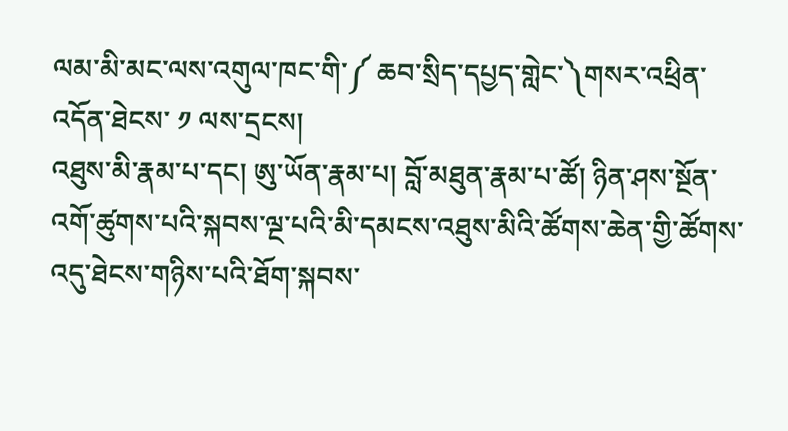ལམ་མི་མང་ལས་འགུལ་ཁང་གི་༼ ཆབ་སྲིད་དཔྱད་གླེང་༽གསར་འཕྲིན་འདོན་ཐེངས་ ༡ ལས་དྲངས།
འཐུས་མི་རྣམ་པ་དང། ཨུ་ཡོན་རྣམ་པ། བློ་མཐུན་རྣམ་པ་ཚོ། ཉིན་ཤས་སྔོན་འགོ་ཚུགས་པའི་སྐབས་ལྔ་པའི་མི་དམངས་འཐུས་མིའི་ཚོགས་ཆེན་གྱི་ཚོགས་འདུ་ཐེངས་གཉིས་པའི་ཐོག་སྐབས་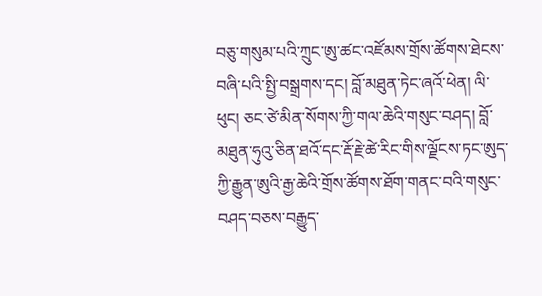བཅུ་གསུམ་པའི་ཀྲུང་ཨུ་ཚང་འཛོམས་གྲོས་ཚོགས་ཐེངས་བཞི་པའི་སྤྱི་བསྒྲགས་དང། བློ་མཐུན་ཏེང་ཞའོ་ཕེན། ལི་ཕུང། ཅང་ཙེ་མིན་སོགས་ཀྱི་གལ་ཆེའི་གསུང་བཤད། བློ་མཐུན་ཧུའུ་ཅིན་ཐའོ་དང་རྡོ་རྗེ་ཚེ་རིང་གིས་ལྗོངས་ཏང་ཨུད་ཀྱི་རྒྱུན་ཨུའི་རྒྱ་ཆེའི་གྲོས་ཚོགས་ཐོག་གནང་བའི་གསུང་བཤད་བཅས་བརྒྱུད་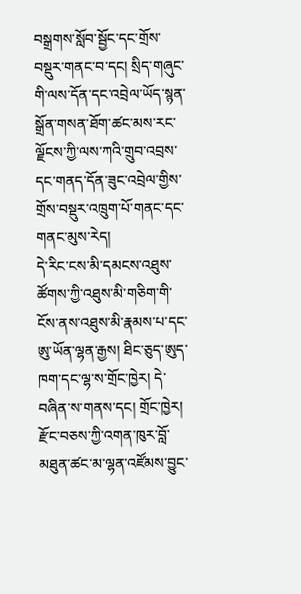བསྒྲགས་སློབ་སྦྱོང་དང་གྲོས་བསྡུར་གནང་བ་དང། སྲིད་གཞུང་གི་ལས་དོན་དང་འབྲེལ་ཡོད་སྙན་སྒྲོན་གསན་ཐོག་ཚང་མས་རང་ལྗོངས་ཀྱི་ལས་ཀའི་གྲུབ་འབྲས་དང་གནད་དོན་ཟུང་འབྲེལ་གྱིས་གྲོས་བསྡུར་འཁྲུག་པོ་གནང་དང་གནང་མུས་རེད།
དེ་རིང་ངས་མི་དམངས་འཐུས་ཚོགས་ཀྱི་འཐུས་མི་གཅིག་གི་ངོས་ནས་འཐུས་མི་རྣམས་པ་དང་ཨུ་ཡོན་ལྷན་རྒྱས། ཐིང་ཅུད་ཨུད་ཁག་དང་ལྷ་ས་གྲོང་ཁྱེར། དེ་བཞིན་ས་གནས་དང། གྲོང་ཁྱེར། རྫོང་བཅས་ཀྱི་འགན་ཁུར་བློ་མཐུན་ཚང་མ་ལྷན་འཛོམས་བྱུང་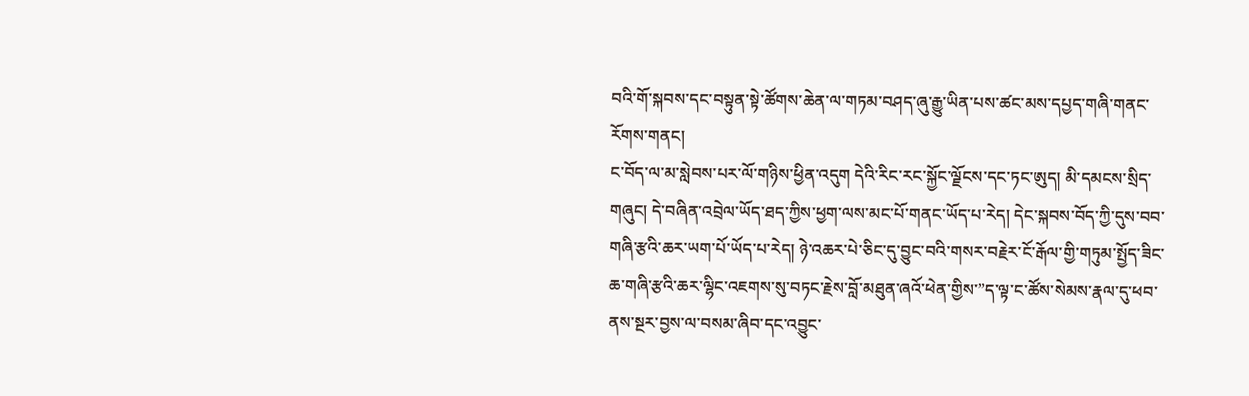བའི་གོ་སྐབས་དང་བསྟུན་སྟེ་ཚོགས་ཆེན་ལ་གཏམ་བཤད་ཞུ་རྒྱུ་ཡིན་པས་ཚང་མས་དཔྱད་གཞི་གནང་རོགས་གནང།
ང་བོད་ལ་མ་སླེབས་པར་ལོ་གཉིས་ཕྱིན་འདུག དེའི་རིང་རང་སྐྱོང་ལྗོངས་དང་ཏང་ཨུད། མི་དམངས་སྲིད་གཞུང། དེ་བཞིན་འབྲེལ་ཡོད་ཐད་ཀྱིས་ཕྱག་ལས་མང་པོ་གནང་ཡོད་པ་རེད། དེང་སྐབས་བོད་ཀྱི་དུས་བབ་གཞི་རྩའི་ཆར་ཡག་པོ་ཡོད་པ་རེད། ཉེ་འཆར་པེ་ཅིང་དུ་བྱུང་བའི་གསར་བརྗེར་ངོ་རྒོལ་གྱི་གཏུམ་སྤྱོད་ཟིང་ཆ་གཞི་རྩའི་ཆར་ལྷིང་འཇགས་སུ་བཏང་རྗེས་བློ་མཐུན་ཞའོ་ཕེན་གྱིས་”ད་ལྟ་ང་ཚོས་སེམས་རྣལ་དུ་ཕབ་ནས་སྔར་བྱས་ལ་བསམ་ཞིབ་དང་འབྱུང་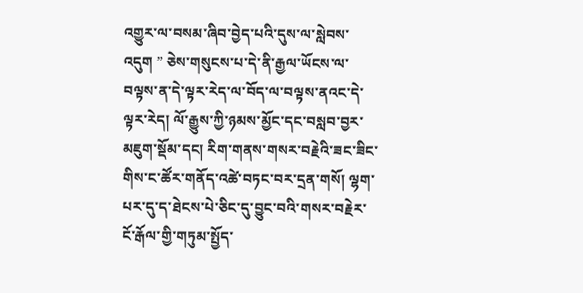འགྱུར་ལ་བསམ་ཞིབ་བྱེད་པའི་དུས་ལ་སླེབས་འདུག ” ཅེས་གསུངས་པ་དེ་ནི་རྒྱལ་ཡོངས་ལ་བལྟས་ན་དེ་ལྟར་རེད་ལ་བོད་ལ་བལྟས་ནའང་དེ་ལྟར་རེད། ལོ་རྒྱུས་ཀྱི་ཉམས་མྱོང་དང་བསླབ་བྱར་མཇུག་སྡོམ་དང། རིག་གནས་གསར་བརྗེའི་ཟང་ཟིང་གིས་ང་ཚོར་གནོད་འཚེ་བཏང་བར་དྲན་གསོ། ལྷག་པར་དུ་ད་ཐེངས་པེ་ཅིང་དུ་བྱུང་བའི་གསར་བརྗེར་ངོ་རྒོལ་གྱི་གཏུམ་སྤྱོད་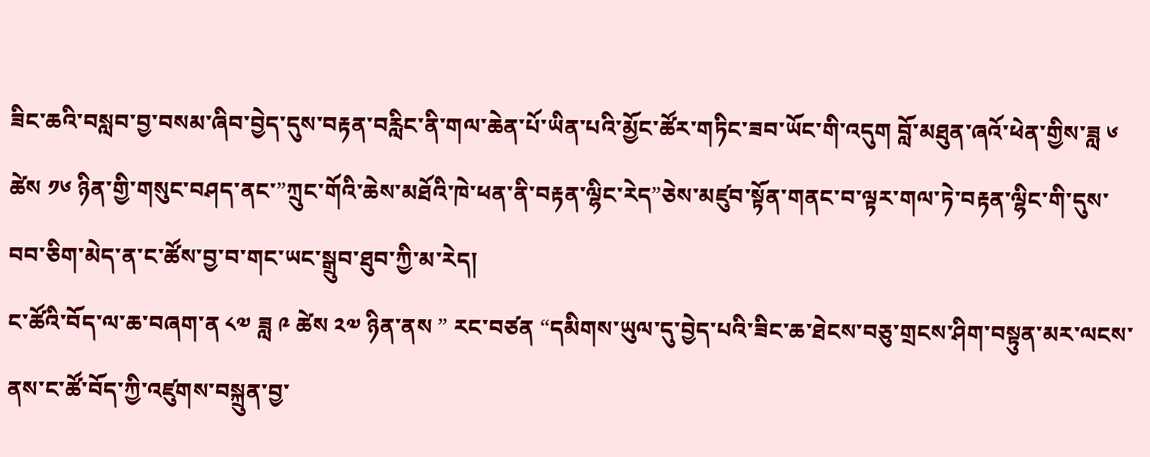ཟིང་ཆའི་བསླབ་བྱ་བསམ་ཞིབ་བྱེད་དུས་བརྟན་བརླིང་ནི་གལ་ཆེན་པོ་ཡིན་པའི་མྱོང་ཚོར་གཏིང་ཟབ་ཡོང་གི་འདུག བློ་མཐུན་ཞའོ་ཕེན་གྱིས་ཟླ ༦ ཚེས ༡༦ ཉིན་གྱི་གསུང་བཤད་ནང་”ཀྲུང་གོའི་ཆེས་མཐོའི་ཁེ་ཕན་ནི་བརྟན་ལྷིང་རེད”ཅེས་མཛུབ་སྟོན་གནང་བ་ལྟར་གལ་ཏེ་བརྟན་ལྷིང་གི་དུས་བབ་ཅིག་མེད་ན་ང་ཚོས་བྱ་བ་གང་ཡང་སྒྲུབ་ཐུབ་ཀྱི་མ་རེད།
ང་ཚོའི་བོད་ལ་ཆ་བཞག་ན ༨༧ ཟླ ༩ ཚེས ༢༧ ཉིན་ནས ” རང་བཙན “དམིགས་ཡུལ་དུ་བྱེད་པའི་ཟིང་ཆ་ཐེངས་བཅུ་གྲངས་ཤིག་བསྟུན་མར་ལངས་ནས་ང་ཚོ་བོད་ཀྱི་འཛུགས་བསྐྲུན་བྱ་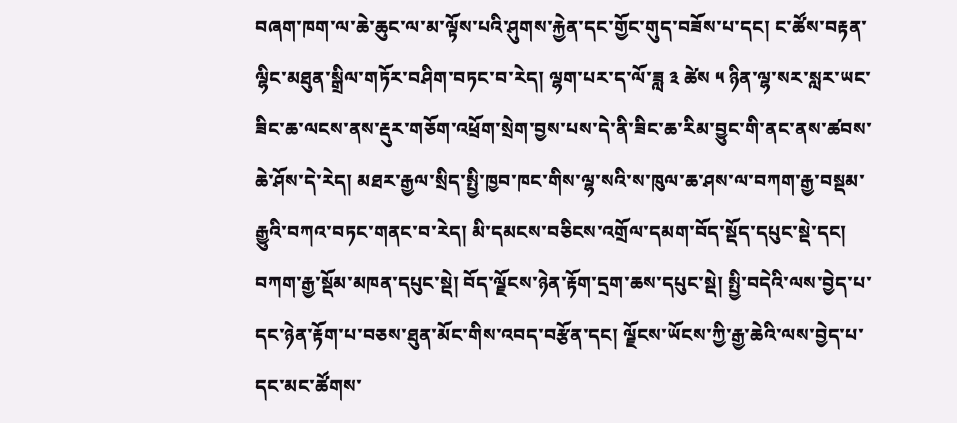བཞག་ཁག་ལ་ཆེ་ཆུང་ལ་མ་ལྟོས་པའི་ཤུགས་རྐྱེན་དང་གྱོང་གུད་བཟོས་པ་དང། ང་ཚོས་བརྟན་ལྷིང་མཐུན་སྒྲིལ་གཏོར་བཤིག་བཏང་བ་རེད། ལྷག་པར་ད་ལོ་ཟླ ༣ ཚེས ༥ ཉིན་ལྷ་སར་སླར་ཡང་ཟིང་ཆ་ལངས་ནས་རྡུར་གཅོག་འཕྲོག་སྲེག་བྱས་པས་དེ་ནི་ཟིང་ཆ་རིམ་བྱུང་གི་ནང་ནས་ཚབས་ཆེ་ཤོས་དེ་རེད། མཐར་རྒྱལ་སྲིད་སྤྱི་ཁྱབ་ཁང་གིས་ལྷ་སའི་ས་ཁུལ་ཆ་ཤས་ལ་བཀག་རྒྱ་བསྡམ་རྒྱུའི་བཀའ་བཏང་གནང་བ་རེད། མི་དམངས་བཅིངས་འགྲོལ་དམག་བོད་སྡོད་དཔུང་སྡེ་དང། བཀག་རྒྱ་སྡོམ་མཁན་དཔུང་སྡེ། བོད་ལྗོངས་ཉེན་རྟོག་དྲག་ཆས་དཔུང་སྡེ། སྤྱི་བདེའི་ལས་བྱེད་པ་དང་ཉེན་རྟོག་པ་བཅས་ཐུན་མོང་གིས་འབད་བརྩོན་དང། ལྗོངས་ཡོངས་ཀྱི་རྒྱ་ཆེའི་ལས་བྱེད་པ་དང་མང་ཚོགས་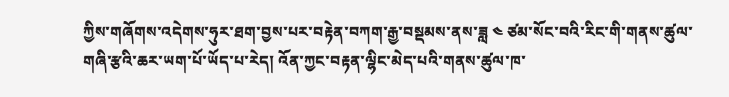ཀྱིས་གཞོགས་འདེགས་ཧུར་ཐག་བྱས་པར་བརྟེན་བཀག་རྒྱ་བསྡམས་ནས་ཟླ ༤ ཙམ་སོང་བའི་རིང་གི་གནས་ཚུལ་གཞི་རྩའི་ཆར་ཡག་པོ་ཡོད་པ་རེད། འོན་ཀྱང་བརྟན་ལྷིང་མེད་པའི་གནས་ཚུལ་ཁ་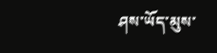ཤས་ཡོད་མུས་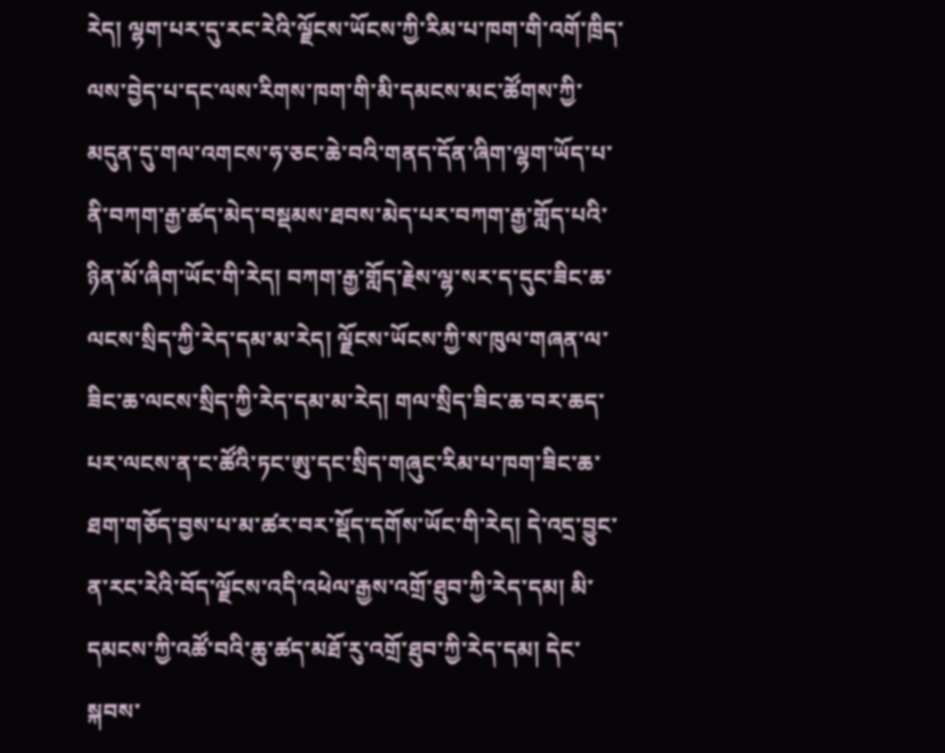རེད། ལྷག་པར་དུ་རང་རེའི་ལྗོངས་ཡོངས་ཀྱི་རིམ་པ་ཁག་གི་འགོ་ཁྲིད་ལས་བྱེད་པ་དང་ལས་རིགས་ཁག་གི་མི་དམངས་མང་ཚོགས་ཀྱི་མདུན་དུ་གལ་འགངས་ཧ་ཅང་ཆེ་བའི་གནད་དོན་ཞིག་ལྷག་ཡོད་པ་ནི་བཀག་རྒྱ་ཚད་མེད་བསྡམས་ཐབས་མེད་པར་བཀག་རྒྱ་གློད་པའི་ཉིན་མོ་ཞིག་ཡོང་གི་རེད། བཀག་རྒྱ་གློད་རྗེས་ལྷ་སར་ད་དུང་ཟིང་ཆ་ལངས་སྲིད་ཀྱི་རེད་དམ་མ་རེད། ལྗོངས་ཡོངས་ཀྱི་ས་ཁུལ་གཞན་ལ་ཟིང་ཆ་ལངས་སྲིད་ཀྱི་རེད་དམ་མ་རེད། གལ་སྲིད་ཟིང་ཆ་བར་ཆད་པར་ལངས་ན་ང་ཚོའི་ཏང་ཨུ་དང་སྲིད་གཞུང་རིམ་པ་ཁག་ཟིང་ཆ་ཐག་གཅོད་བྱས་པ་མ་ཚར་བར་སྡོད་དགོས་ཡོང་གི་རེད། དེ་འདྲ་བྱུང་ན་རང་རེའི་བོད་ལྗོངས་འདི་འཕེལ་རྒྱས་འགྲོ་ཐུབ་ཀྱི་རེད་དམ། མི་དམངས་ཀྱི་འཚོ་བའི་ཆུ་ཚད་མཐོ་རུ་འགྲོ་ཐུབ་ཀྱི་རེད་དམ། དེང་སྐབས་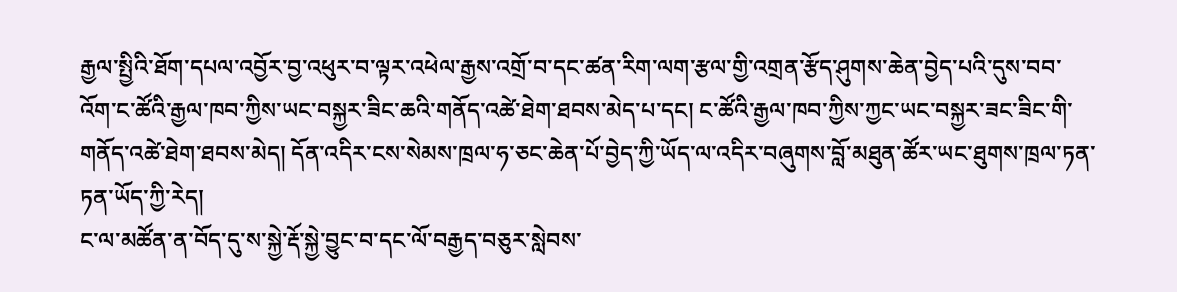རྒྱལ་སྤྱིའི་ཐོག་དཔལ་འབྱོར་བྱ་འཕུར་བ་ལྟར་འཕེལ་རྒྱས་འགྲོ་བ་དང་ཚན་རིག་ལག་རྩལ་གྱི་འགྲན་རྩོད་ཤུགས་ཆེན་བྱེད་པའི་དུས་བབ་འོག་ང་ཚོའི་རྒྱལ་ཁབ་ཀྱིས་ཡང་བསྐྱར་ཟིང་ཆའི་གནོད་འཚེ་ཐེག་ཐབས་མེད་པ་དང། ང་ཚོའི་རྒྱལ་ཁབ་ཀྱིས་ཀྱང་ཡང་བསྐྱར་ཟང་ཟིང་གི་གནོད་འཚེ་ཐེག་ཐབས་མེད། དོན་འདིར་ངས་སེམས་ཁྲལ་ཧ་ཅང་ཆེན་པོ་བྱེད་ཀྱི་ཡོད་ལ་འདིར་བཞུགས་བློ་མཐུན་ཚོར་ཡང་ཐུགས་ཁྲལ་ཏན་ཏན་ཡོད་ཀྱི་རེད།
ང་ལ་མཚོན་ན་བོད་དུ་ས་སྐྱེ་རྡོ་སྐྱེ་བྱུང་བ་དང་ལོ་བརྒྱད་བཅུར་སླེབས་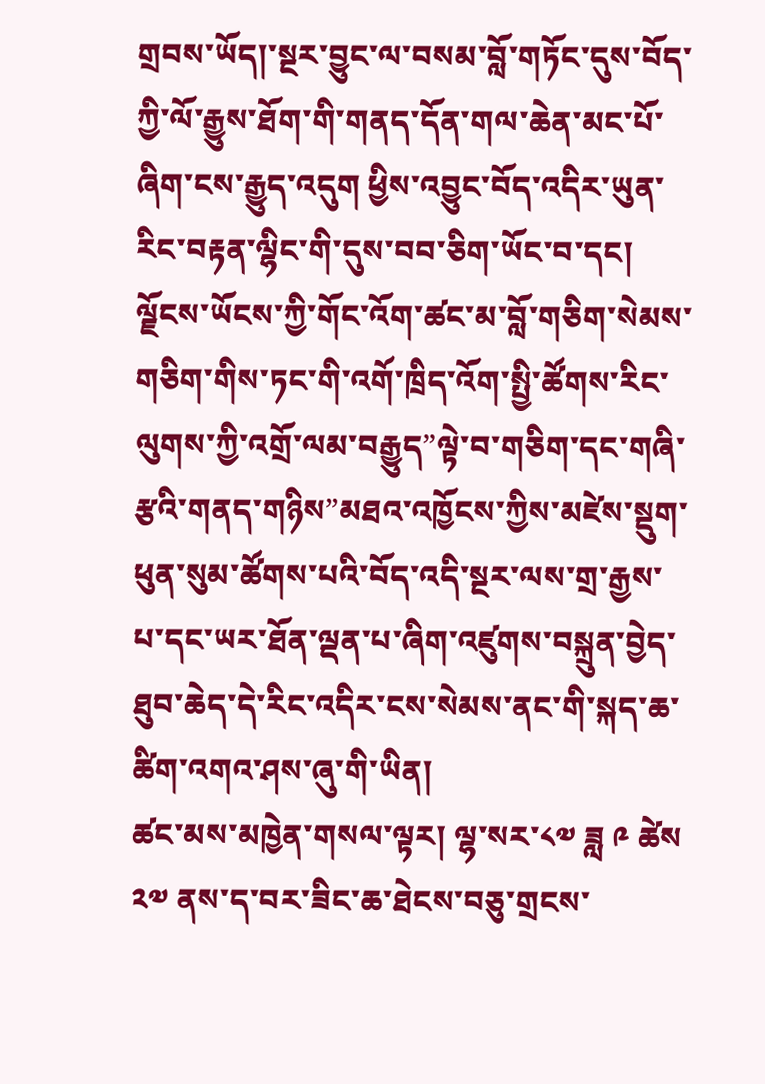གྲབས་ཡོད།་སྔར་བྱུང་ལ་བསམ་བློ་གཏོང་དུས་བོད་ཀྱི་ལོ་རྒྱུས་ཐོག་གི་གནད་དོན་གལ་ཆེན་མང་པོ་ཞིག་ངས་རྒྱུད་འདུག ཕྱིས་འབྱུང་བོད་འདིར་ཡུན་རིང་བརྟན་ལྷིང་གི་དུས་བབ་ཅིག་ཡོང་བ་དང། ལྗོངས་ཡོངས་ཀྱི་གོང་འོག་ཚང་མ་བློ་གཅིག་སེམས་གཅིག་གིས་ཏང་གི་འགོ་ཁྲིད་འོག་སྤྱི་ཚོགས་རིང་ལུགས་ཀྱི་འགྲོ་ལམ་བརྒྱུད”ལྟེ་བ་གཅིག་དང་གཞི་རྩའི་གནད་གཉིས”མཐའ་འཁྱོངས་ཀྱིས་མཛེས་སྡུག་ཕུན་སུམ་ཚོགས་པའི་བོད་འདི་སྔར་ལས་གྲ་རྒྱས་པ་དང་ཡར་ཐོན་ལྡན་པ་ཞིག་འཛུགས་བསྐྲུན་བྱེད་ཐུབ་ཆེད་དེ་རིང་འདིར་ངས་སེམས་ནང་གི་སྐད་ཆ་ཚིག་འགའ་ཤས་ཞུ་གི་ཡིན།
ཚང་མས་མཁྱེན་གསལ་ལྟར། ལྷ་སར་༨༧ ཟླ ༩ ཚེས ༢༧ ནས་ད་བར་ཟིང་ཆ་ཐེངས་བཅུ་གྲངས་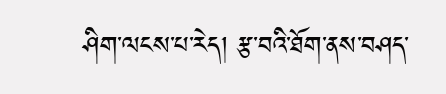ཤིག་ལངས་པ་རེད། རྩ་བའི་ཐོག་ནས་བཤད་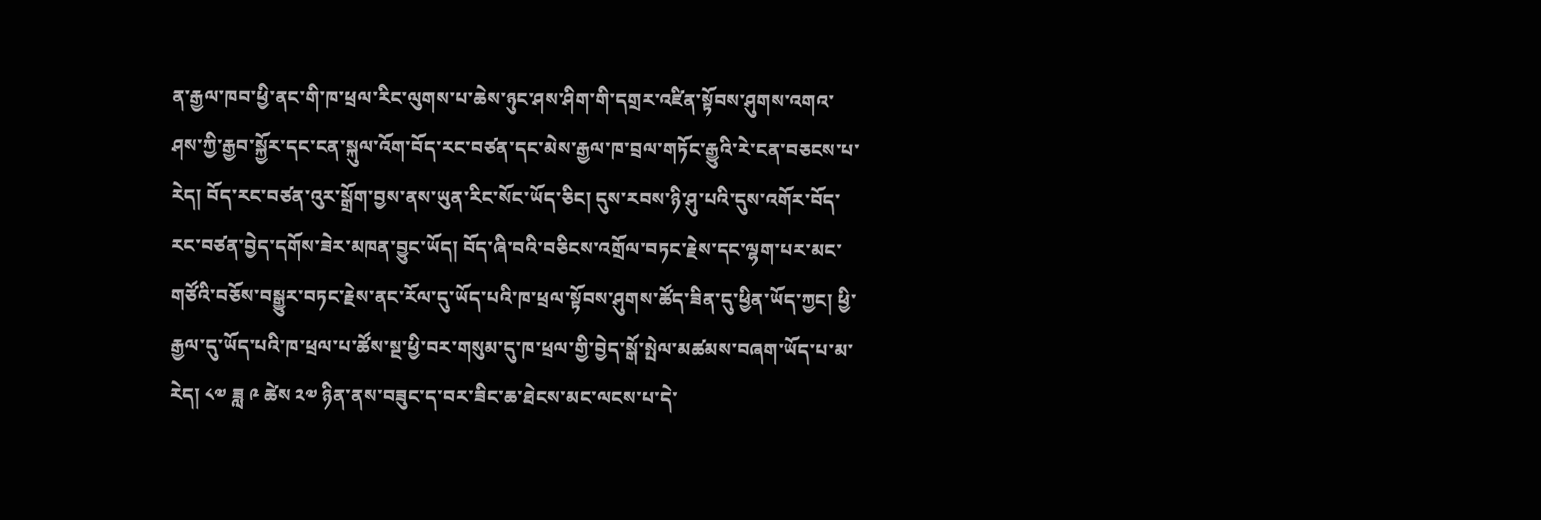ན་རྒྱལ་ཁབ་ཕྱི་ནང་གི་ཁ་ཕྲལ་རིང་ལུགས་པ་ཆེས་ཉུང་ཤས་ཤིག་གི་དགྲར་འཛིན་སྟོབས་ཤུགས་འགའ་ཤས་ཀྱི་རྒྱབ་སྐྱོར་དང་ངན་སྐུལ་འོག་བོད་རང་བཙན་དང་མེས་རྒྱལ་ཁ་བྲལ་གཏོང་རྒྱུའི་རེ་ངན་བཅངས་པ་རེད། བོད་རང་བཙན་འུར་སྒྲོག་བྱས་ནས་ཡུན་རིང་སོང་ཡོད་ཅིང། དུས་རབས་ཉི་ཤུ་པའི་དུས་འགོར་བོད་རང་བཙན་བྱེད་དགོས་ཟེར་མཁན་བྱུང་ཡོད། བོད་ཞི་བའི་བཅིངས་འགྲོལ་བཏང་རྗེས་དང་ལྷག་པར་མང་གཙོའི་བཅོས་བསྒྱུར་བཏང་རྗེས་ནང་རོལ་དུ་ཡོད་པའི་ཁ་ཕྲལ་སྟོབས་ཤུགས་ཚོད་ཟིན་དུ་ཕྱིན་ཡོད་ཀྱང། ཕྱི་རྒྱལ་དུ་ཡོད་པའི་ཁ་ཕྲལ་པ་ཚོས་སྔ་ཕྱི་བར་གསུམ་དུ་ཁ་ཕྲལ་གྱི་བྱེད་སྒོ་སྤེལ་མཚམས་བཞག་ཡོད་པ་མ་རེད། ༨༧ ཟླ ༩ ཚེས ༢༧ ཉིན་ནས་བཟུང་ད་བར་ཟིང་ཆ་ཐེངས་མང་ལངས་པ་དེ་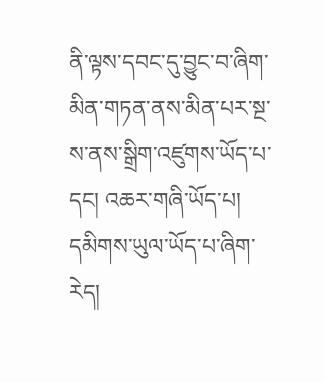ནི་ལྟས་དབང་དུ་བྱུང་བ་ཞིག་མིན་གཏན་ནས་མིན་པར་སྔ་ས་ནས་སྒྲིག་འཛུགས་ཡོད་པ་དང། འཆར་གཞི་ཡོད་པ། དམིགས་ཡུལ་ཡོད་པ་ཞིག་རེད།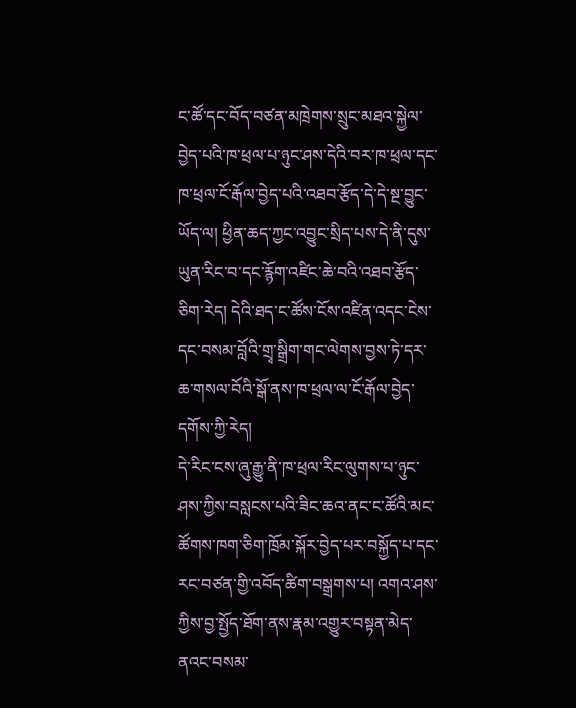ང་ཚོ་དང་བོད་བཙན་མཁྲེགས་སྲུང་མཐའ་སྐྱེལ་བྱེད་པའི་ཁ་ཕྲལ་པ་ཉུང་ཤས་དེའི་བར་ཁ་ཕྲལ་དང་ཁ་ཕྲལ་ངོ་རྒོལ་བྱེད་པའི་འཐབ་རྩོད་དེ་དེ་སྔ་བྱུང་ཡོད་ལ། ཕྱིན་ཆད་ཀྱང་འབྱུང་སྲིད་པས་དེ་ནི་དུས་ཡུན་རིང་བ་དང་རྙོག་འཛིང་ཆེ་བའི་འཐབ་རྩོད་ཅིག་རེད། དེའི་ཐད་ང་ཚོས་ངོས་འཛིན་འདང་ངེས་དང་བསམ་བློའི་གྲྭ་སྒྲིག་གང་ལེགས་བྱས་ཏེ་དར་ཆ་གསལ་བོའི་སྒོ་ནས་ཁ་ཕྲལ་ལ་ངོ་རྒོལ་བྱེད་དགོས་ཀྱི་རེད།
དེ་རིང་ངས་ཞུ་རྒྱུ་ནི་ཁ་ཕྲལ་རིང་ལུགས་པ་ཉུང་ཤས་ཀྱིས་བསླངས་པའི་ཟིང་ཆའ་ནང་ང་ཚོའི་མང་ཚོགས་ཁག་ཅིག་ཁྲོམ་སྐོར་བྱེད་པར་བསྐྱོད་པ་དང་རང་བཙན་གྱི་འབོད་ཚིག་བསྒྲགས་པ། འགའ་ཤས་ཀྱིས་བྱ་སྤྱོད་ཐོག་ནས་རྣམ་འགྱུར་བསྟན་མེད་ནའང་བསམ་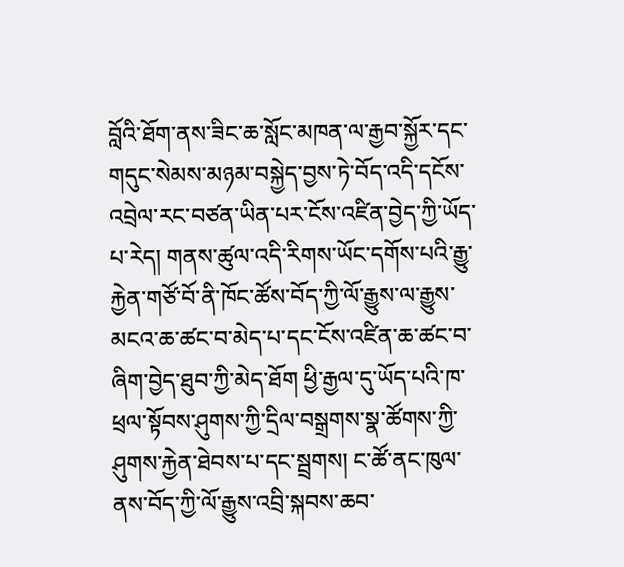བློའི་ཐོག་ནས་ཟིང་ཆ་སློང་མཁན་ལ་རྒྱབ་སྐྱོར་དང་གདུང་སེམས་མཉམ་བསྐྱེད་བྱས་ཏེ་བོད་འདི་དངོས་འབྲེལ་རང་བཙན་ཡིན་པར་ངོས་འཛིན་བྱེད་ཀྱི་ཡོད་པ་རེད། གནས་ཚུལ་འདི་རིགས་ཡོང་དགོས་པའི་རྒྱུ་རྐྱེན་གཙོ་བོ་ནི་ཁོང་ཚོས་བོད་ཀྱི་ལོ་རྒྱུས་ལ་རྒྱུས་མངའ་ཆ་ཚང་བ་མེད་པ་དང་ངོས་འཛིན་ཆ་ཚང་བ་ཞིག་བྱེད་ཐུབ་ཀྱི་མེད་ཐོག ཕྱི་རྒྱལ་དུ་ཡོད་པའི་ཁ་ཕྲལ་སྟོབས་ཤུགས་ཀྱི་དྲིལ་བསྒྲགས་སྣ་ཚོགས་ཀྱི་ཤུགས་རྐྱེན་ཐེབས་པ་དང་སྦྲགས། ང་ཚོ་ནང་ཁུལ་ནས་བོད་ཀྱི་ལོ་རྒྱུས་འབྲི་སྐབས་ཆབ་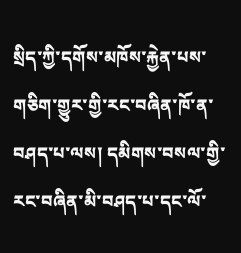སྲིད་ཀྱི་དགོས་མཁོས་རྐྱེན་པས་གཅིག་གྱུར་གྱི་རང་བཞིན་ཁོ་ན་བཤད་པ་ལས། དམིགས་བསལ་གྱི་རང་བཞིན་མི་བཤད་པ་དང་ལོ་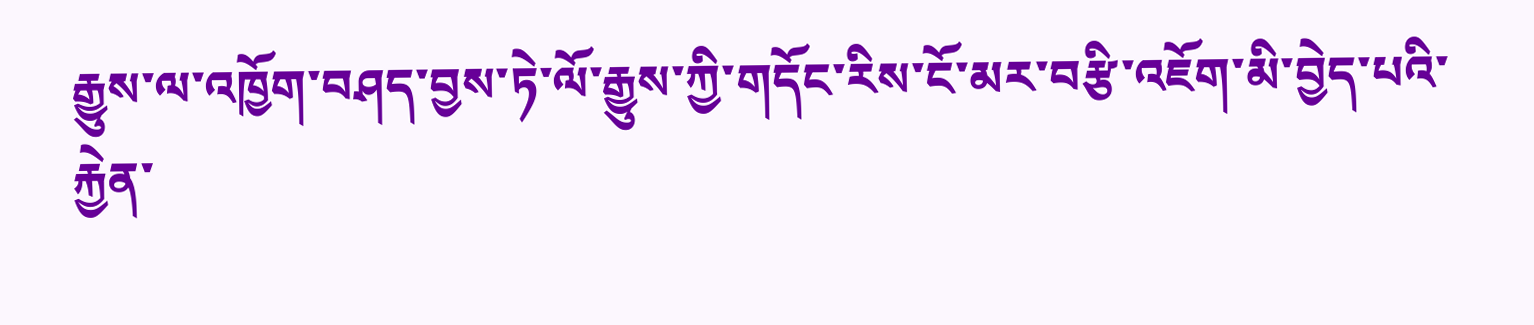རྒྱུས་ལ་འཁྱོག་བཤད་བྱས་ཏེ་ལོ་རྒྱུས་ཀྱི་གདོང་རིས་ངོ་མར་བརྩི་འཇོག་མི་བྱེད་པའི་རྐྱེན་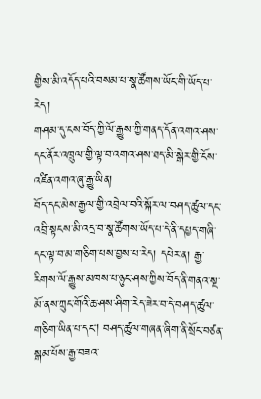གྱིས་མི་འདོད་པའི་བསམ་པ་སྣ་ཚོགས་ཡོང་གི་ཡོད་པ་རེད།
གཤམ་དུ་ངས་བོད་ཀྱི་ལོ་རྒྱུས་ཀྱི་གནད་དོན་འགའ་ཤས་དང་ནོར་འཁྲུལ་གྱི་ལྟ་བ་འགའ་ཤས་ཐད་མི་སྒེར་གྱི་ངོས་འཛིན་འགའ་ཞུ་རྒྱུ་ཡིན།
བོད་དང་མེས་རྒྱལ་གྱི་འབྲེལ་བའི་སྐོར་ལ་བཤད་ཚུལ་དང་འབྲི་སྟངས་མི་འདྲ་བ་སྣ་ཚོགས་ཡོད་པ་དེ་ནི་དཔྱད་གཞི་དང་ལྟ་བ་མ་གཅིག་པས་བྱས་པ་རེད། དཔེར་ན། རྒྱ་རིགས་ལོ་རྒྱུས་མཁས་པ་ཉུང་ཤས་ཀྱིས་བོད་ནི་གནའ་སྔ་མོ་ནས་ཀྲུང་གོའི་ཆ་ཤས་ཤིག་རེད་ཟེར་བ་དེ་བཤད་ཚུལ་གཅིག་ཡིན་པ་དང། བཤད་ཚུལ་གཞན་ཞིག་ནི་སྲོང་བཙན་སྒམ་པོས་རྒྱ་བཟའ་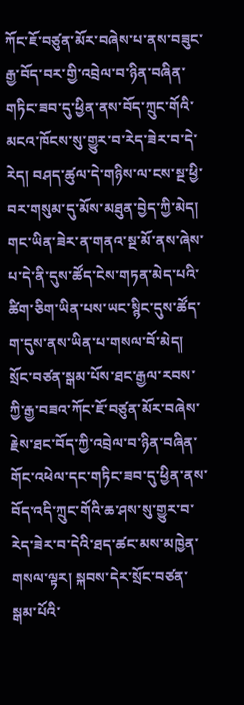ཀོང་ཇོ་བཙུན་མོར་བཞེས་པ་ནས་བཟུང་རྒྱ་བོད་བར་གྱི་འབྲེལ་བ་ཉིན་བཞིན་གཏིང་ཟབ་དུ་ཕྱིན་ནས་བོད་ཀྲུང་གོའི་མངའ་ཁོངས་སུ་གྱུར་བ་རེད་ཟེར་བ་དེ་རེད། བཤད་ཚུལ་དེ་གཉིས་ལ་ངས་སྔ་ཕྱི་བར་གསུམ་དུ་མོས་མཐུན་བྱེད་ཀྱི་མེད། གང་ཡིན་ཟེར་ན་གནའ་སྔ་མོ་ནས་ཞེས་པ་དེ་ནི་དུས་ཚོད་ངེས་གཏན་མེད་པའི་ཚིག་ཅིག་ཡིན་པས་ཡང་སྙིང་དུས་ཚོད་ག་དུས་ནས་ཡིན་པ་གསལ་བོ་མེད། སྲོང་བཙན་སྒམ་པོས་ཐང་རྒྱལ་རབས་ཀྱི་རྒྱ་བཟའ་ཀོང་ཇོ་བཙུན་མོར་བཞེས་རྗེས་ཐང་བོད་ཀྱི་འབྲེལ་བ་ཉིན་བཞིན་གོང་འཕེལ་དང་གཏིང་ཟབ་དུ་ཕྱིན་ནས་བོད་འདི་ཀྲུང་གོའི་ཆ་ཤས་སུ་གྱུར་བ་རེད་ཟེར་བ་དེའི་ཐད་ཚང་མས་མཁྱེན་གསལ་ལྟར། སྐབས་དེར་སྲོང་བཙན་སྒམ་པོའི་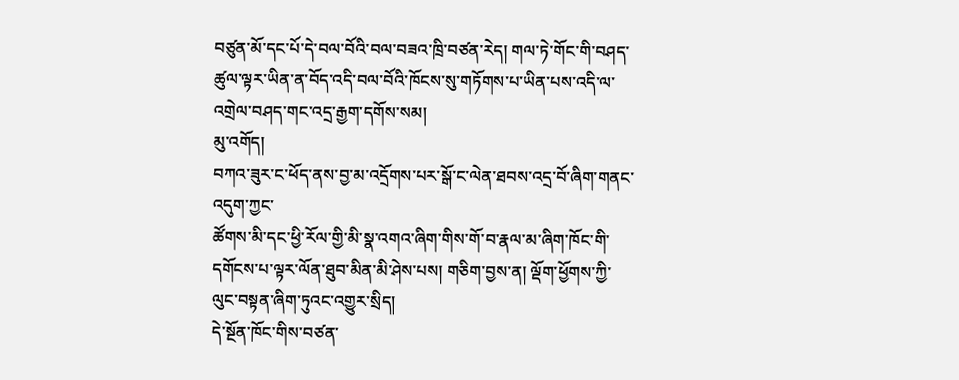བཙུན་མོ་དང་པོ་དེ་བལ་བོའི་བལ་བཟའ་ཁྲི་བཙན་རེད། གལ་ཏེ་གོང་གི་བཤད་ཚུལ་ལྟར་ཡིན་ན་བོད་འདི་བལ་བོའི་ཁོངས་སུ་གཏོགས་པ་ཡིན་པས་འདི་ལ་འགྲེལ་བཤད་གང་འདྲ་རྒྱག་དགོས་སམ།
མུ་འགོད།
བཀའ་ཟུར་ང་ཕོད་ནས་བྱ་མ་འདྲོགས་པར་སྒོ་ང་ལེན་ཐབས་འདྲ་བོ་ཞིག་གནང་འདུག་ཀྱང་
ཚོགས་མི་དང་ཕྱི་རོལ་གྱི་མི་སྣ་འགའ་ཞིག་གིས་གོ་བ་རྣལ་མ་ཞིག་ཁོང་གི་
དགོངས་པ་ལྟར་ལོན་ཐུབ་མིན་མི་ཤེས་པས། གཅིག་བྱས་ན། ལྡོག་ཕྱོགས་ཀྱི་ལུང་བསྟན་ཞིག་ཏུའང་འགྱུར་སྲིད།
དེ་སྔོན་ཁོང་གིས་བཙན་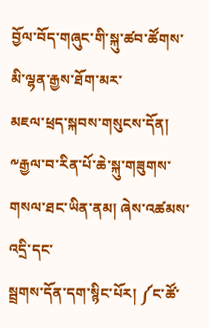བྱོལ་བོད་གཞུང་གི་སྐུ་ཚབ་ཚོགས་མི་ལྷན་རྒྱས་ཐོག་མར་
མཇལ་ཕྲད་སྐབས་གསུངས་དོན། ༸རྒྱལ་བ་རིན་པོ་ཆེ་སྐུ་གཟུགས་གསལ་ཐང་ཡིན་ནམ། ཞེས་འཚམས་འདྲི་དང་
སྦྲགས་དོན་དག་སྙིང་པོར། ༼ང་ཚོ་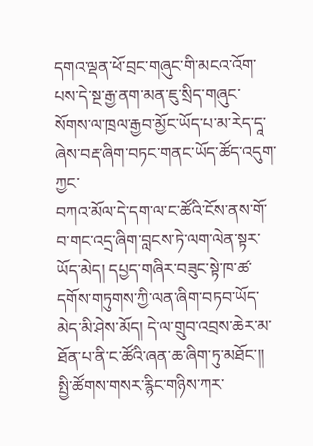དགའ་ལྡན་ཕོ་བྲང་གཞུང་གི་མངའ་འོག་པས་དེ་སྔ་རྒྱ་ནག་མན་ཇུ་སྲིད་གཞུང་
སོགས་ལ་ཁྲལ་རྒྱབ་མྱོང་ཡོད་པ་མ་རེད་དཱ་ཞེས་བརྡ་ཞིག་བཏང་གནང་ཡོད་ཚོད་འདུག་ཀྱང་
བཀའ་མོལ་དེ་དག་ལ་ང་ཚོའི་ངོས་ནས་གོ་བ་གང་འདྲ་ཞིག་བླངས་ཏེ་ལག་ལེན་སྟར་
ཡོད་མེད། དཔྱད་གཞིར་བཟུང་སྟེ་ཁ་ཚ་དགོས་གཏུགས་ཀྱི་ལན་ཞིག་བཏབ་ཡོད་མེད་མི་ཤེས་མོད། དེ་ལ་གྲུབ་འབྲས་ཆེར་མ་ཐོན་པ་ནི་ང་ཚོའི་ཞན་ཆ་ཞིག་ཏུ་མཐོང་།།
སྤྱི་ཚོགས་གསར་རྙིང་གཉིས་ཀར་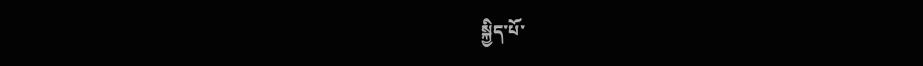སྐྱིད་པོ་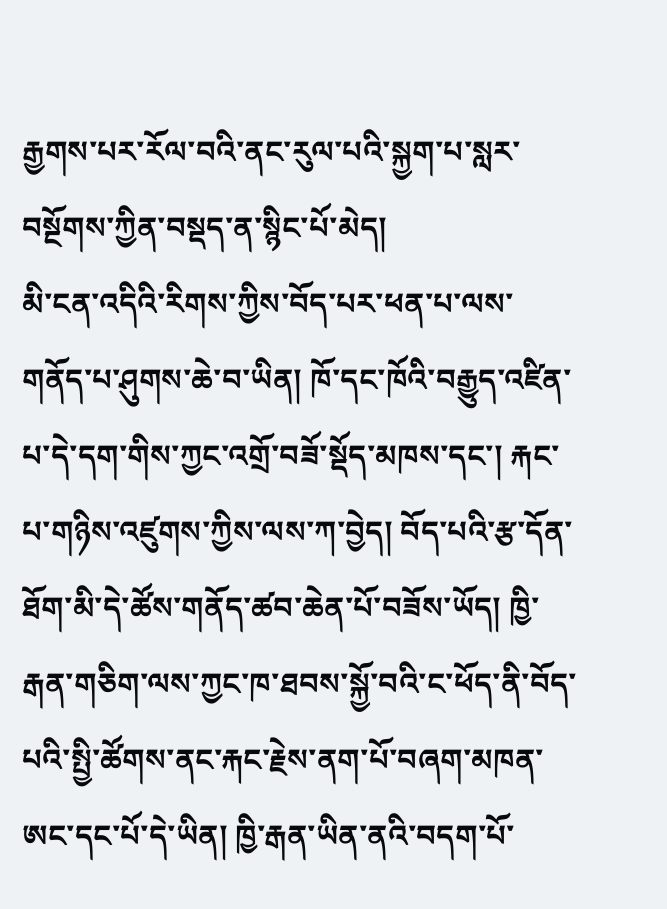རྒྱགས་པར་རོལ་བའི་ནང་རུལ་པའི་སྐྱག་པ་སླར་བསྔོགས་ཀྱིན་བསྡད་ན་སྙིང་པོ་མེད།
མི་ངན་འདིའི་རིགས་ཀྱིས་བོད་པར་ཕན་པ་ལས་གནོད་པ་ཤུགས་ཆེ་བ་ཡིན། ཁོ་དང་ཁོའི་བརྒྱུད་འཛིན་པ་དེ་དག་གིས་ཀྱང་འགྲོ་བཟོ་སྡོད་མཁས་དང་། རྐང་པ་གཉིས་འཛུགས་ཀྱིས་ལས་ཀ་བྱེད། བོད་པའི་རྩ་དོན་ཐོག་མི་དེ་ཚོས་གནོད་ཚབ་ཆེན་པོ་བཟོས་ཡོད། ཁྱི་རྒན་གཅིག་ལས་ཀྱང་ཁ་ཐབས་སྐྱོ་བའི་ང་ཕོད་ནི་བོད་པའི་སྤྱི་ཚོགས་ནང་རྐང་རྗེས་ནག་པོ་བཞག་མཁན་ཨང་དང་པོ་དེ་ཡིན། ཁྱི་རྒན་ཡིན་ནའི་བདག་པོ་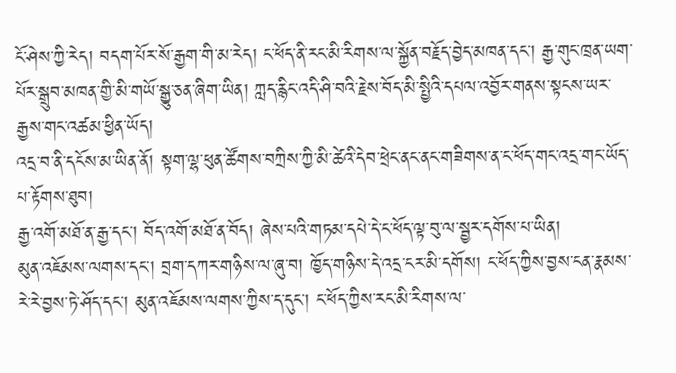ངོ་ཤེས་ཀྱི་རེད། བདག་པོར་སོ་རྒྱག་གི་མ་རེད། ང་ཕོད་ནི་རང་མི་རིགས་ལ་སྐྱོན་བརྗོད་བྱེད་མཁན་དང་། རྒྱ་གུང་ཁྲན་ཡག་པོར་སྒྲུབ་མཁན་གྱི་མི་གཡོ་སྒྱུ་ཅན་ཞིག་ཡིན། ཀླད་རྙིང་འདི་ཤི་བའི་རྗེས་བོད་མི་སྤྱིའི་དཔལ་འབྱོར་གནས་སྟངས་ཡར་རྒྱས་གང་འཚམ་ཕྱིན་ཡོད།
འདྲ་བ་ནི་དངོས་མ་ཡིན་ནོ། སྟག་ལྷ་ཕུན་ཚོགས་བཀྲིས་ཀྱི་མི་ཚེའི་དེབ་ཕྲེང་ནང་ནང་གཟིགས་ན་ང་ཕོད་གང་འདྲ་གང་ཡོད་པ་རྟོགས་ཐུབ།
རྒྱ་འགོ་མཐོ་ན་རྒྱ་དང་། བོད་འགོ་མཐོ་ན་བོད། ཞེས་པའི་གཏམ་དཔེ་དེ་ང་ཕོད་ལྟ་བུ་ལ་སྦྱར་དགོས་པ་ཡིན།
མུན་འཇོམས་ལགས་དང་། བྲག་དཀར་གཉིས་ལ་ཞུ་བ། ཁྱོད་གཉིས་དེ་འདྲ་ངར་མི་དགོས། ང་ཕོད་ཀྱིས་བྱས་ངན་རྣམས་རེ་རེ་བྱས་ཏེ་ཤོད་དང་། མུན་འཇོམས་ལགས་ཀྱིས་ད་དུང་། ང་ཕོད་ཀྱིས་རང་མི་རིགས་ལ་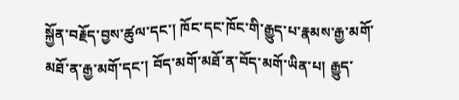སྐྱོན་བརྗོད་བྱས་ཚུལ་དང་། ཁོང་དང་ཁོང་གི་རྒྱུད་པ་རྣམས་རྒྱ་མགོ་མཐོ་ན་རྒྱ་མགོ་དང་། བོད་མགོ་མཐོ་ན་བོད་མགོ་ཡིན་པ། རྒྱུད་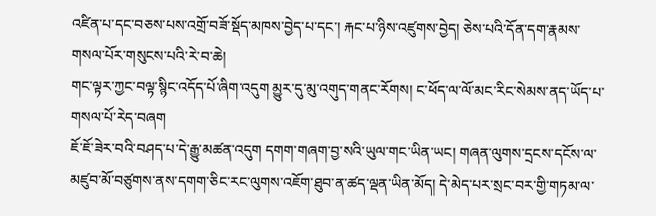འཛིན་པ་དང་བཅས་པས་འགྲོ་བཟོ་སྡོད་མཁས་བྱེད་པ་དང་། རྐང་པ་ཉིས་འཛུགས་བྱེད། ཅེས་པའི་དོན་དག་རྣམས་གསལ་པོར་གསུངས་པའི་རེ་བ་ཆེ།
གང་ལྟར་ཀྱང་བལྟ་སྙིང་འདོད་པོ་ཞིག་འདུག མྱུར་དུ་མུ་འགུད་གནང་རོགས། ང་ཕོད་ལ་ལོ་མང་རིང་སེམས་ནད་ཡོད་པ་གསལ་པོ་རེད་བཞག
ཇོ་ཇོ་ཟེར་བའི་བཤད་པ་དེ་རྒྱུ་མཚན་འདུག དགག་གཞག་བྱ་སའི་ཡུལ་གང་ཡིན་ཡང། གཞན་ལུགས་དྲངས་དངོས་ལ་མཛུབ་མོ་བཙུགས་ནས་དགག་ཅིང་རང་ལུགས་འཇོག་ཐུབ་ན་ཚད་ལྡན་ཡིན་མོད། དེ་མེད་པར་སྲང་བར་གྱི་གཏམ་ལ་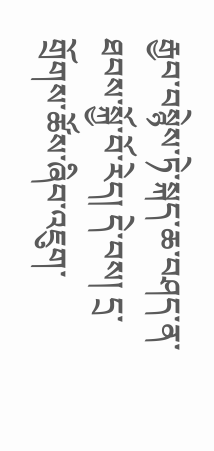རྒྱབ་བསྙེས་ཏེ་སྐད་ཆ་བཤད་ན་ཐབས་སྐྱོ་བོ་རེད། དེ་བས། དྲ་གྲོགས་ཚོས་ཞིབ་འཇུག་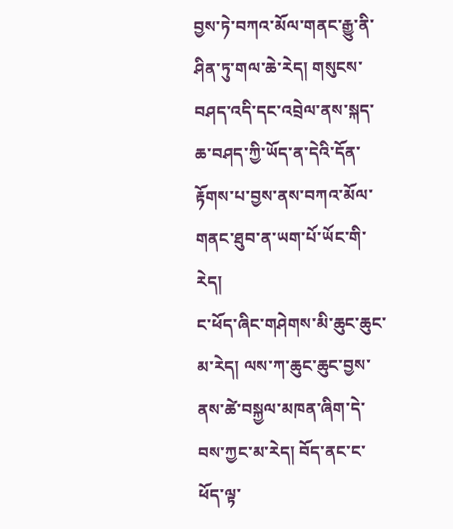བྱས་ཏེ་བཀའ་མོལ་གནང་རྒྱུ་ནི་ཤིན་ཏུ་གལ་ཆེ་རེད། གསུངས་བཤད་འདི་དང་འབྲེལ་ནས་སྐད་ཆ་བཤད་ཀྱི་ཡོད་ན་དེའི་དོན་རྟོགས་པ་བྱས་ནས་བཀའ་མོལ་གནང་ཐུབ་ན་ཡག་པོ་ཡོང་གི་རེད།
ང་ཕོད་ཞིང་གཤེགས་མི་ཆུང་ཆུང་མ་རེད། ལས་ཀ་ཆུང་ཆུང་བྱས་ནས་ཚེ་བསྐྱལ་མཁན་ཞིག་དེ་བས་ཀྱང་མ་རེད། བོད་ནང་ང་ཕོད་ལྟ་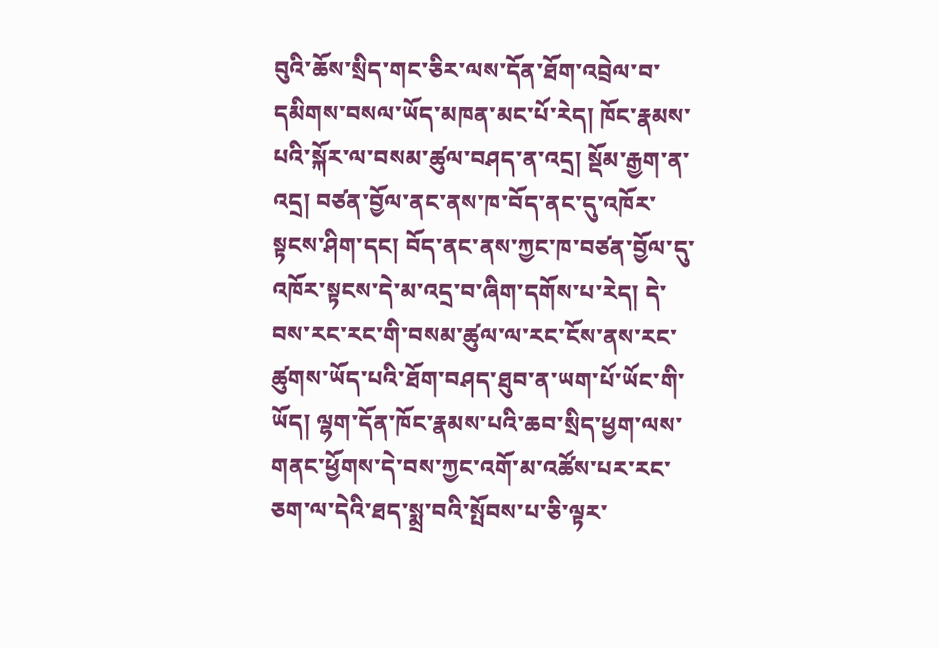བུའི་ཆོས་སྲིད་གང་ཅིར་ལས་དོན་ཐོག་འབྲེལ་བ་དམིགས་བསལ་ཡོད་མཁན་མང་པོ་རེད། ཁོང་རྣམས་པའི་སྐོར་ལ་བསམ་ཚུལ་བཤད་ན་འདྲ། སྡོམ་རྒྱག་ན་འདྲ། བཙན་བྱོལ་ནང་ནས་ཁ་བོད་ནང་དུ་འཁོར་སྟངས་ཤིག་དང། བོད་ནང་ནས་ཀྱང་ཁ་བཙན་བྱོལ་དུ་འཁོར་སྟངས་དེ་མ་འདྲ་བ་ཞིག་དགོས་པ་རེད། དེ་བས་རང་རང་གི་བསམ་ཚུལ་ལ་རང་ངོས་ནས་རང་ཚུགས་ཡོད་པའི་ཐོག་བཤད་ཐུབ་ན་ཡག་པོ་ཡོང་གི་ཡོད། ལྷག་དོན་ཁོང་རྣམས་པའི་ཆབ་སྲིད་ཕྱག་ལས་གནང་ཕྱོགས་དེ་བས་ཀྱང་འགོ་མ་འཚོས་པར་རང་ཅག་ལ་དེའི་ཐད་སྨྲ་བའི་སྤོབས་པ་ཅི་ལྟར་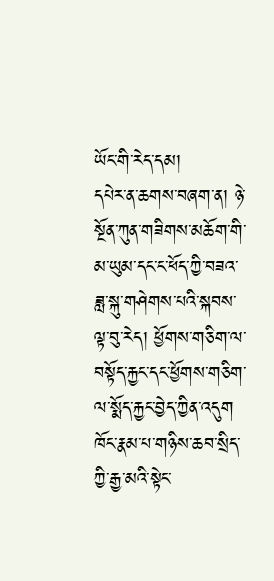ཡོང་གི་རེད་དམ།
དཔེར་ན་ཆགས་བཞག་ན། ཉེ་སྔོན་ཀུན་གཟིགས་མཆོག་གི་མ་ཡུམ་དང་ང་ཕོད་ཀྱི་བཟའ་ཟླ་སྐུ་གཤེགས་པའི་སྐབས་ལྟ་བུ་རེད། ཕྱོགས་གཅིག་ལ་བསྟོད་རྐྱང་དང་ཕྱོགས་གཅིག་ལ་སྨོད་རྐྱང་བྱེད་ཀྱིན་འདུག ཁོང་རྣམ་པ་གཉིས་ཆབ་སྲིད་ཀྱི་རྒྱ་མའི་སྟེང་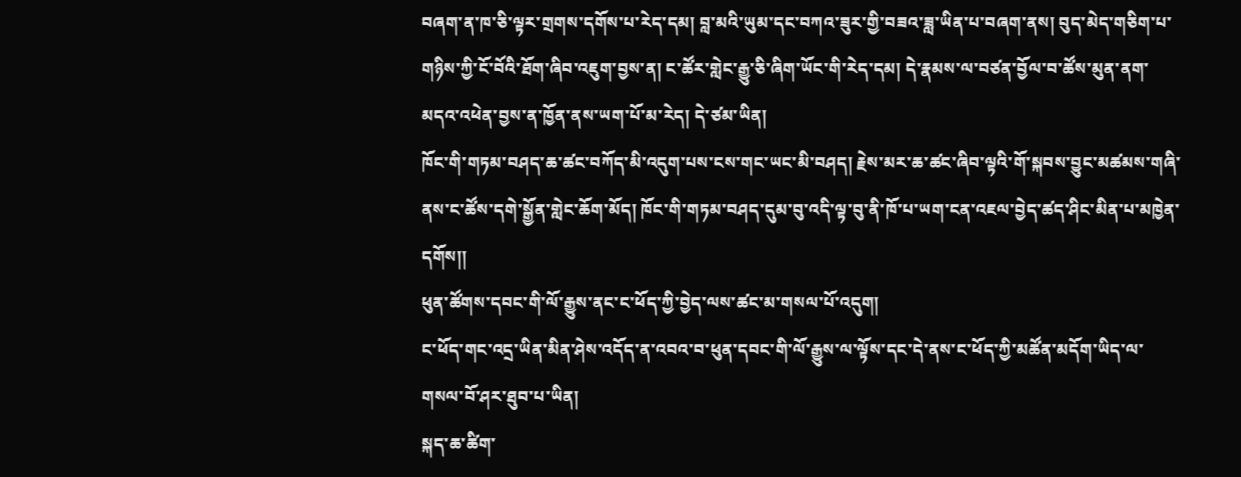བཞག་ན་ཁ་ཅི་ལྟར་གྲགས་དགོས་པ་རེད་དམ། བླ་མའི་ཡུམ་དང་བཀའ་ཟུར་གྱི་བཟའ་ཟླ་ཡིན་པ་བཞག་ནས། བུད་མེད་གཅིག་པ་གཉིས་ཀྱི་ངོ་བོའི་ཐོག་ཞིབ་འཇུག་བྱས་ན། ང་ཚོར་གླེང་རྒྱུ་ཅི་ཞིག་ཡོང་གི་རེད་དམ། དེ་རྣམས་ལ་བཙན་བྱོལ་བ་ཚོས་མུན་ནག་མདའ་འཕེན་བྱས་ན་ཁྱོན་ནས་ཡག་པོ་མ་རེད། དེ་ཙམ་ཡིན།
ཁོང་གི་གཏམ་བཤད་ཆ་ཚང་བཀོད་མི་འདུག་པས་ངས་གང་ཡང་མི་བཤད། རྗེས་མར་ཆ་ཚང་ཞིབ་ལྟའི་གོ་སྐབས་བྱུང་མཚམས་གཞི་ནས་ང་ཚོས་དགེ་སྒྱོན་གླེང་ཆོག་མོད། ཁོང་གི་གཏམ་བཤད་དུམ་བུ་འདི་ལྟ་བུ་ནི་ཁོ་པ་ཡག་ངན་འཇལ་བྱེད་ཚད་ཤིང་མིན་པ་མཁྱེན་དགོས།།
ཕུན་ཚོགས་དབང་གི་ལོ་རྒྱུས་ནང་ང་ཕོད་ཀྱི་བྱེད་ལས་ཚང་མ་གསལ་པོ་འདུག།
ང་ཕོད་གང་འདྲ་ཡིན་མིན་ཤེས་འདོད་ན་འབའ་བ་ཕུན་དབང་གི་ལོ་རྒྱུས་ལ་ལྟོས་དང་དེ་ནས་ང་ཕོད་ཀྱི་མཚོན་མདོག་ཡིད་ལ་གསལ་བོ་ཤར་ཐུབ་པ་ཡིན།
སྐད་ཆ་ཚིག་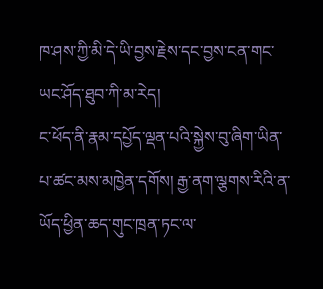ཁ་ཤས་ཀྱི་མི་དེ་ཡི་བྱས་རྗེས་དང་བྱས་ངན་གང་ཡང་ཤོད་ཐུབ་ཀི་མ་རེད།
ང་ཕོད་ནི་རྣམ་དཔྱོད་ལྡན་པའི་སྐྱེས་བུ་ཞིག་ཡིན་པ་ཚང་མས་མཁྱེན་དགོས། རྒྱ་ནག་ལྕགས་རིའི་ན་ཡོད་ཕྱིན་ཆད་གུང་ཁྲན་ཏང་ལ་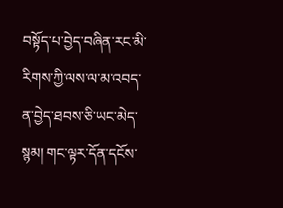བསྟོད་པ་བྱེད་བཞིན་རང་མི་རིགས་ཀྱི་ལས་ལ་མ་འབད་ན་བྱེད་ཐབས་ཅི་ཡང་མེད་སྙམ། གང་ལྟར་དོན་དངོས་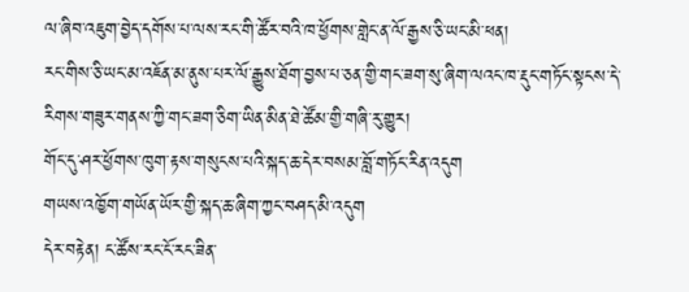ལ་ཞིབ་འཇུག་བྱེད་དགོས་པ་ལས་རང་གི་ཚོར་བའི་ཁ་ཕྱོགས་གླེང་ན་ལོ་རྒྱས་ཅི་ཡང་མི་ཕན།
རང་གིས་ཅི་ཡང་མ་འཇོན་མ་ནུས་པར་ལོ་རྒྱུས་ཐོག་བྱས་པ་ཅན་གྱི་གང་ཟག་སུ་ཞིག་ལའང་ཁ་རྡུང་གཏོང་སྟངས་དེ་རིགས་གཟུར་གནས་ཀྱི་གང་ཟག་ཅིག་ཡིན་མིན་ཐེ་ཚོམ་གྱི་གཞི་རུ་གྱུར།
གོང་དུ་ཤར་ཕྱོགས་ཁུག་རྟས་གསུངས་པའི་སྐད་ཆ་དེར་བསམ་བློ་གཏོང་རིན་འདུག
གཡས་འཁྱོག་གཡོན་ཡོར་གྱི་སྐད་ཆ་ཞིག་ཀྱང་བཤད་མི་འདུག
དེར་བརྟེན། ང་ཚོས་རང་ངོ་རང་ཟིན་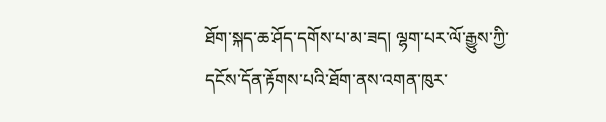ཐོག་སྐད་ཆ་ཤོད་དགོས་པ་མ་ཟད། ལྷག་པར་ལོ་རྒྱུས་ཀྱི་དངོས་དོན་རྟོགས་པའི་ཐོག་ནས་འགན་ཁུར་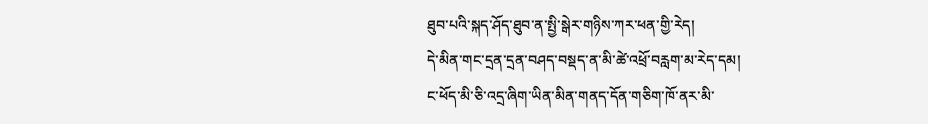ཐུབ་པའི་སྐད་ཤོད་ཐུབ་ན་སྤྱི་སྒེར་གཉིས་ཀར་ཕན་གྱི་རེད།
དེ་མིན་གང་དྲན་དྲན་བཤད་བསྡད་ན་མི་ཚེ་འཕྲོ་བརླག་མ་རེད་དམ།
ང་ཕོད་མི་ཅི་འདྲ་ཞིག་ཡིན་མིན་གནད་དོན་གཅིག་ཁོ་ནར་མི་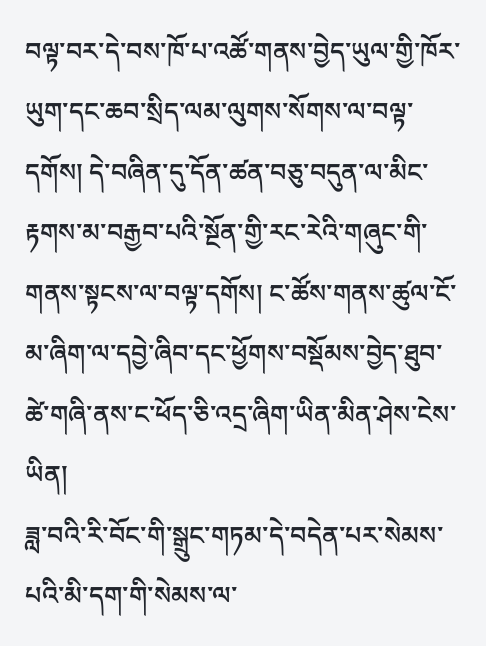བལྟ་བར་དེ་བས་ཁོ་པ་འཚོ་གནས་བྱེད་ཡུལ་གྱི་ཁོར་ཡུག་དང་ཆབ་སྲིད་ལམ་ལུགས་སོགས་ལ་བལྟ་དགོས། དེ་བཞིན་དུ་དོན་ཚན་བཅུ་བདུན་ལ་མིང་རྟགས་མ་བརྒྱབ་པའི་སྔོན་གྱི་རང་རེའི་གཞུང་གི་གནས་སྟངས་ལ་བལྟ་དགོས། ང་ཚོས་གནས་ཚུལ་ངོ་མ་ཞིག་ལ་དབྱེ་ཞིབ་དང་ཕྱོགས་བསྡོམས་བྱེད་ཐུབ་ཚེ་གཞི་ནས་ང་ཕོད་ཅི་འདྲ་ཞིག་ཡིན་མིན་ཤེས་ངེས་ཡིན།
ཟླ་བའི་རི་བོང་གི་སྒྲུང་གཏམ་དེ་བདེན་པར་སེམས་པའི་མི་དག་གི་སེམས་ལ་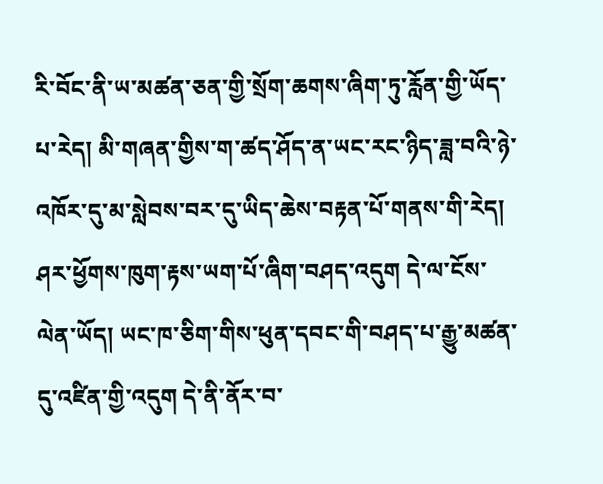རི་བོང་ནི་ཡ་མཚན་ཅན་གྱི་སྲོག་ཆགས་ཞིག་ཏུ་རློན་གྱི་ཡོད་པ་རེད། མི་གཞན་གྱིས་ག་ཚད་ཤོད་ན་ཡང་རང་ཉིད་ཟླ་བའི་ཉེ་འཁོར་དུ་མ་སླེབས་བར་དུ་ཡིད་ཆེས་བརྟན་པོ་གནས་གི་རེད།
ཤར་ཕྱོགས་ཁུག་རྟས་ཡག་པོ་ཞིག་བཤད་འདུག དེ་ལ་ངོས་ལེན་ཡོད། ཡང་ཁ་ཅིག་གིས་ཕུན་དབང་གི་བཤད་པ་རྒྱུ་མཚན་དུ་འཛིན་གྱི་འདུག དེ་ནི་ནོར་བ་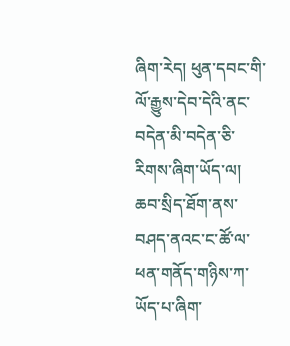ཞིག་རེད། ཕུན་དབང་གི་ལོ་རྒྱུས་དེབ་དེའི་ནང་བདེན་མི་བདེན་ཅི་རིགས་ཞིག་ཡོད་ལ། ཆབ་སྲིད་ཐོག་ནས་བཤད་ནའང་ང་ཚོ་ལ་ཕན་གནོད་གཉིས་ཀ་ཡོད་པ་ཞིག་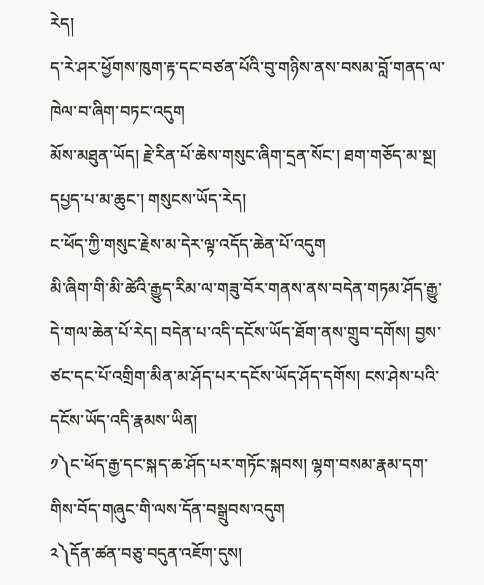རེད།
ད་རེ་ཤར་ཕྱོགས་ཁུག་རྟ་དང་བཙན་པོའི་བུ་གཉིས་ནས་བསམ་བློ་གནད་ལ་ཁེལ་བ་ཞིག་བཏང་འདུག
མོས་མཐུན་ཡོད། རྗེ་རིན་པོ་ཆེས་གསུང་ཞིག་དྲན་སོང་། ཐག་གཅོད་མ་སྔ། དཔྱད་པ་མ་ཆུང་། གསུངས་ཡོད་རེད།
ང་ཕོད་ཀྱི་གསུང་རྗེས་མ་དེར་ལྟ་འདོད་ཆེན་པོ་འདུག
མི་ཞིག་གི་མི་ཚེའི་རྒྱུད་རིམ་ལ་གཟུ་བོར་གནས་ནས་བདེན་གཏམ་ཤོད་རྒྱུ་དེ་གལ་ཆེན་པོ་རེད། བདེན་པ་འདི་དངོས་ཡོད་ཐོག་ནས་གྲུབ་དགོས། བྱས་ཙང་དང་པོ་འགྲིག་མིན་མ་ཤོད་པར་དངོས་ཡོད་ཤོད་དགོས། ངས་ཤེས་པའི་དངོས་ཡོད་འདི་རྣམས་ཡིན།
༡༽ང་ཕོད་རྒྱ་དང་སྐད་ཆ་ཤོད་པར་གཏོང་སྐབས། ལྷག་བསམ་རྣམ་དག་གིས་བོད་གཞུང་གི་ལས་དོན་བསྒྲུབས་འདུག
༢༽དོན་ཚན་བཅུ་བདུན་འཇོག་དུས།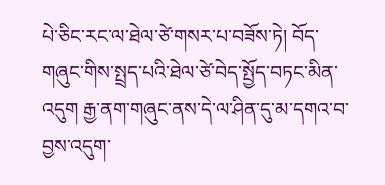པེ་ཅིང་རང་ལ་ཐེལ་ཙེ་གསར་པ་བཟོས་ཏེ། བོད་གཞུང་གིས་སྤྲད་པའི་ཐེལ་ཙེ་བེད་སྤྱོད་བཏང་མིན་འདུག རྒྱ་ནག་གཞུང་ནས་དེ་ལ་ཤིན་དུ་མ་དགའ་བ་བྱས་འདུག་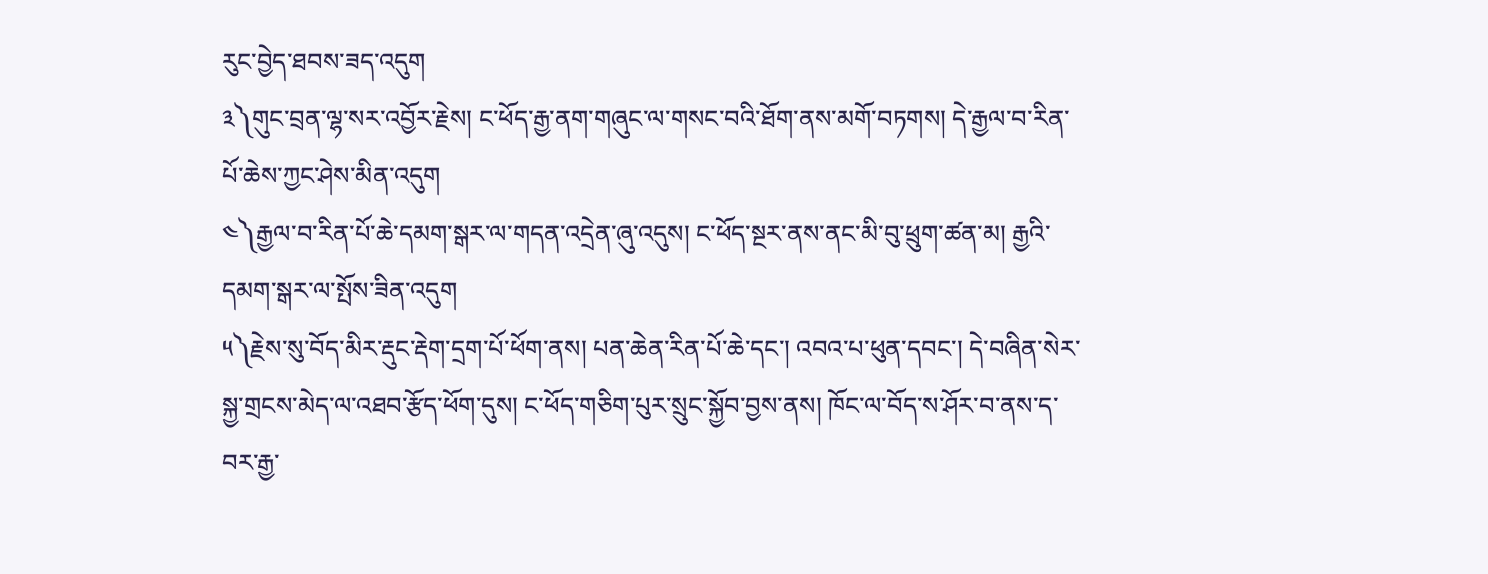རུང་བྱེད་ཐབས་ཟད་འདུག
༣༽གུང་བྲན་ལྷ་སར་འབྱོར་རྗེས། ང་ཕོད་རྒྱ་ནག་གཞུང་ལ་གསང་བའི་ཐོག་ནས་མགོ་བཏགས། དེ་རྒྱལ་བ་རིན་པོ་ཆེས་ཀྱང་ཤེས་མིན་འདུག
༤༽རྒྱལ་བ་རིན་པོ་ཆེ་དམག་སྒར་ལ་གདན་འདྲེན་ཞུ་འདུས། ང་ཕོད་སྔར་ནས་ནང་མི་བུ་ཕྲུག་ཚན་མ། རྒྱའི་དམག་སྒར་ལ་སྤོས་ཟིན་འདུག
༥༽རྗེས་སུ་བོད་མིར་རྡུང་རྡེག་དྲག་པོ་ཕོག་ནས། པན་ཆེན་རིན་པོ་ཆེ་དང་། འབའ་པ་ཕུན་དབང་། དེ་བཞིན་སེར་སྐྱ་གྲངས་མེད་ལ་འཐབ་རྩོད་ཕོག་དུས། ང་ཕོད་གཅིག་པུར་སྲུང་སྐྱོབ་བྱས་ནས། ཁོང་ལ་བོད་ས་ཤོར་བ་ནས་ད་བར་རྒྱ་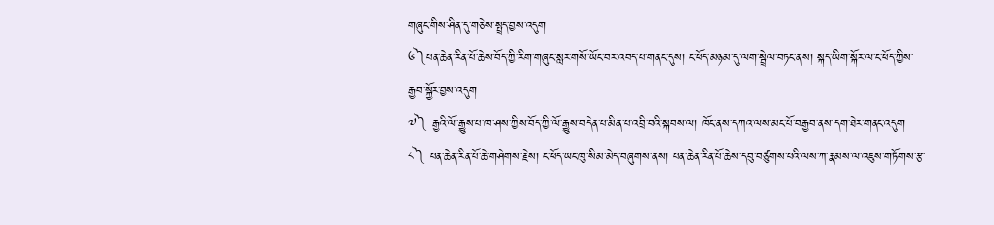གཞུང་གིས་ཤིན་དུ་གཅེས་སྤྲད་བྱས་འདུག
༦༽པན་ཆེན་རིན་པོ་ཆེས་བོད་ཀྱི་རིག་གཞུང་སླར་གསོ་ཡོང་བར་འབད་པ་གནང་དུས། ང་ཕོད་མཉམ་དུ་ལག་སྦྲེལ་བཏང་ནས། སྐད་ཡིག་སྐོར་ལ་ང་ཕོད་ཀྱིས་རྒྱབ་སྐྱོར་བྱས་འདུག
༧༽ རྒྱའི་ལོ་རྒྱུས་པ་ཁ་ཤས་ཀྱིས་བོད་ཀྱི་ལོ་རྒྱུས་བདེན་པ་མིན་པ་འབྲི་བའི་སྐབས་ལ། ཁོང་ནས་དཀའ་ལས་མང་པོ་བརྒྱབ་ནས་དག་ཐེར་གནང་འདུག
༨༽ པན་ཆེན་རིན་པོ་ཆེ་གཤེགས་རྗེས། ང་ཕོད་ཡང་ཁུ་སིམ་མེད་བཞུགས་ནས། པན་ཆེན་རིན་པོ་ཆེས་དབུ་བཙུགས་པའི་ལས་ཀ་རྣམས་ལ་འཇུས་གཏོགས་རྩ་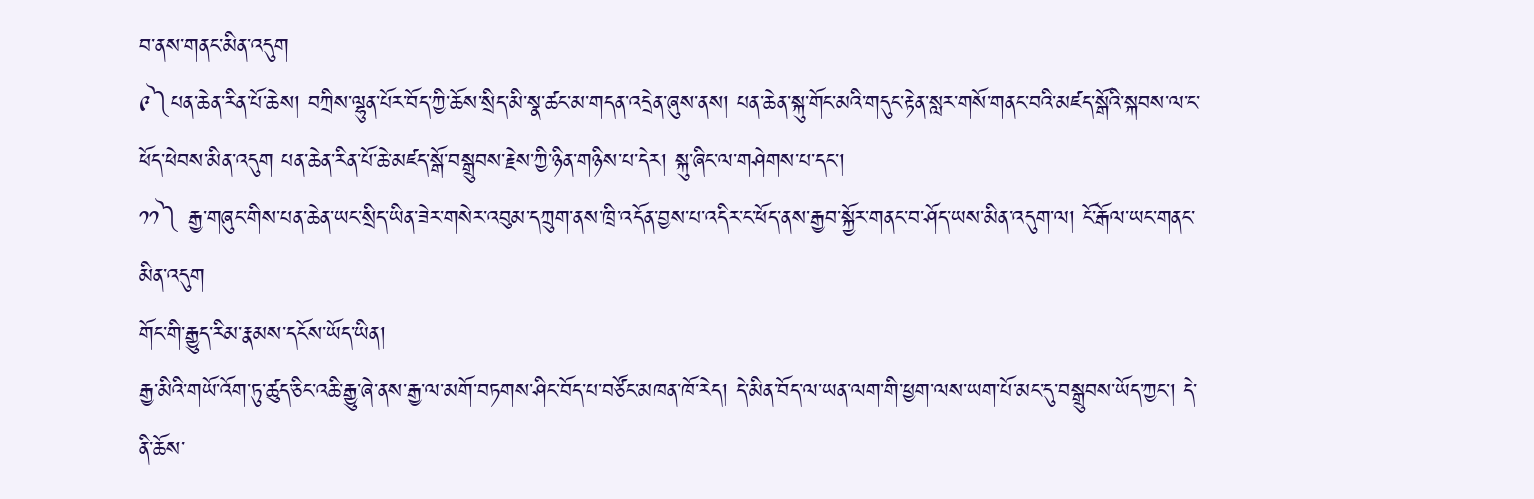བ་ནས་གནང་མིན་འདུག
༩༽པན་ཆེན་རིན་པོ་ཆེས། བཀྲིས་ལྷུན་པོར་བོད་ཀྱི་ཆོས་སྲིད་མི་སྣ་ཚང་མ་གདན་འདྲེན་ཞུས་ནས། པན་ཆེན་སྐུ་གོང་མའི་གདུང་རྟེན་སླར་གསོ་གནང་བའི་མཛད་སྒོའི་སྐབས་ལ་ང་ཕོད་ཕེབས་མིན་འདུག པན་ཆེན་རིན་པོ་ཆེ་མཛད་སྒོ་བསྒྲུབས་རྗེས་ཀྱི་ཉིན་གཉིས་པ་དེར། སྐུ་ཞིང་ལ་གཤེགས་པ་དང་།
༡༡༽ རྒྱ་གཞུང་གིས་པན་ཆེན་ཡང་སྲིད་ཡིན་ཟེར་གསེར་འབུམ་དཀྲུག་ནས་ཁྲི་འདོན་བྱས་པ་འདིར་ང་ཕོད་ནས་རྒྱབ་སྐྱོར་གནང་བ་ཤོད་ཡས་མིན་འདུག་ལ། ངོ་རྒོལ་ཡང་གནང་མིན་འདུག
གོང་གི་རྒྱུད་རིམ་རྣམས་དངོས་ཡོད་ཡིན།
རྒྱ་མིའི་གཡོ་འོག་ཏུ་ཚུད་ཅིང་འཆི་རྒྱུ་ཞེ་ནས་རྒྱ་ལ་མགོ་བཏགས་ཤིང་བོད་པ་བཙོང་མཁན་ཁོ་རེད། དེ་མིན་བོད་ལ་ཡན་ལག་གི་ཕྱག་ལས་ཡག་པོ་མང་དུ་བསྒྲུབས་ཡོད་ཀྱང་། དེ་ནི་ཆོས་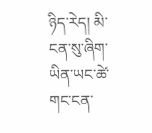ཉིད་རེད། མི་ངན་སུ་ཞིག་ཡིན་ཡང་ཚེ་གང་ངན་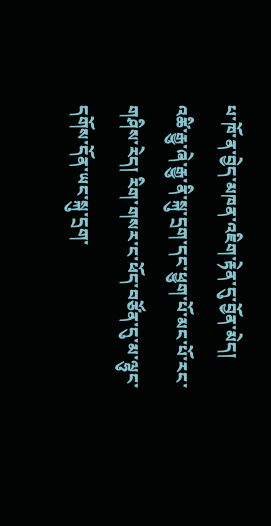པ་ཁོ་ན་བྱེད་མཁན་འཇིག་རྟེན་དུ་བྱོན་མེད།
འཚི་རྒྱུ་ཞེ་རྒྱུ་ནི་སྐུ་དྲག་དང་ཕྱུག་པོ་མང་པོ་རང་གཤིས་རེད། རིག་གསར་ང་ཕོད་བཙོན་དུ་མ་ལྷུང་དགོས་དོན་ཡང་སྐུ་དྲག་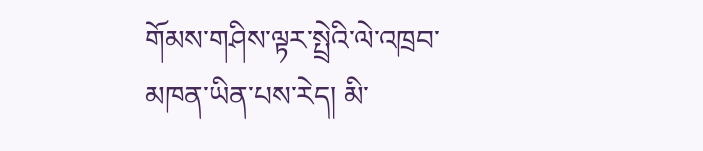གོམས་གཤིས་ལྟར་སྤྲེའི་ལེ་འཁྲབ་མཁན་ཡིན་པས་རེད། མི་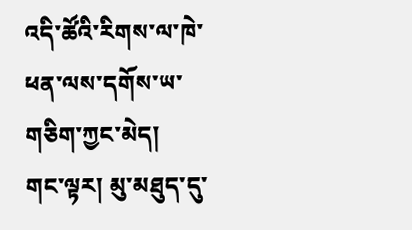འདི་ཚོའི་རིགས་ལ་ཁེ་ཕན་ལས་དགོས་ཡ་གཅིག་ཀྱང་མེད།
གང་ལྟར། མུ་མཐུད་དུ་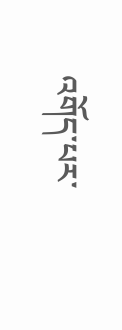འགོད་པར་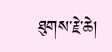ཐུགས་རྗེ་ཆེ།